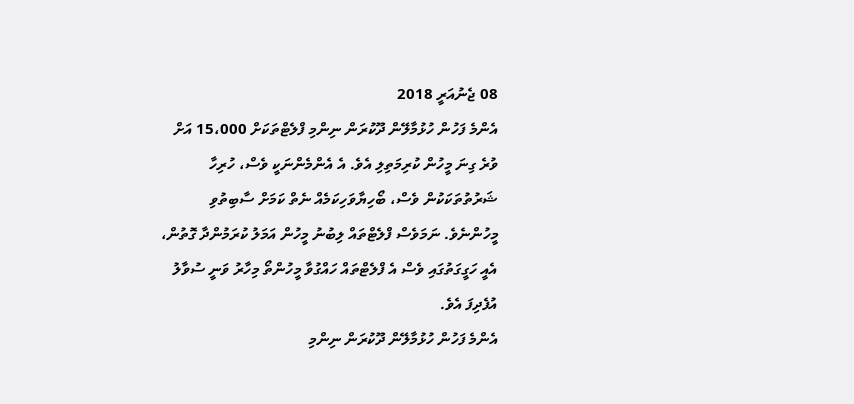08 ޖެނުއަރީ 2018
އެންމެ ފަހުން ހުޅުމާލޭން ދޫކުރަން ނިންމި ފްލެޓްތަކަށް 15،000 އަށް ވުރެ ގިނަ މީހުން ކުރިމަތިލި އެވެ. އެ އެންމެންނަކީ ވެސް، ހުރިހާ ޝަރުތުތަކަކުން ވެސް، ބޯހިޔާވަހިކަމެއް ނެތް ކަމަށް ސާބިތުވި މީހުންނެވެ. ނަމަވެސް ފްލެޓްތައް ލިބުނު މީހުން އަމަލު ކުރަމުންދާ ގޮތުން، އެއީ ހަގީގަތުގައި ވެސް އެ ފްލެޓްތައް ހައްގުވާ މީހުންތޯ މިހާރު ވަނީ ސުވާލު އުފެދިފަ އެވެ.
އެންމެ ފަހުން ހުޅުމާލޭން ދޫކުރަން ނިންމި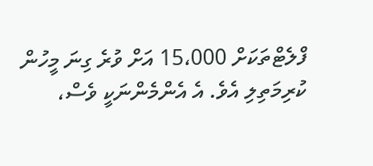ފްލެޓްތަކަށް 15،000 އަށް ވުރެ ގިނަ މީހުން ކުރިމަތިލި އެވެ. އެ އެންމެންނަކީ ވެސް،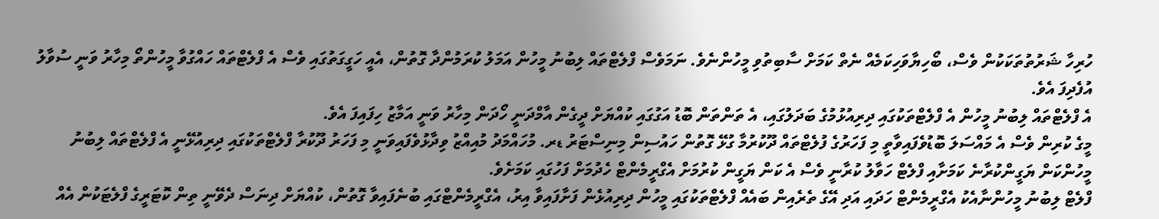ހުރިހާ ޝަރުތުތަކަކުން ވެސް، ބޯހިޔާވަހިކަމެއް ނެތް ކަމަށް ސާބިތުވި މީހުންނެވެ. ނަމަވެސް ފްލެޓްތައް ލިބުނު މީހުން އަމަލު ކުރަމުންދާ ގޮތުން، އެއީ ހަގީގަތުގައި ވެސް އެ ފްލެޓްތައް ހައްގުވާ މީހުންތޯ މިހާރު ވަނީ ސުވާލު އުފެދިފަ އެވެ.
އެ ފްލެޓްތައް ލިބުނު މީހުން އެ ފްލެޓްތަކުގައި ދިރިއުޅުމުގެ ބަދަލުގައި، އެ ތަންތަން ބޮޑު އަގުގައި ކުއްޔަށް ދީގެން އާމްދަނީ ހޯދަން މިހާރު ވަނީ އަމާޒު ހިފައިފަ އެވެ.
މީގެ ކުރިން ވެސް އެ މައްސަލަ ބޮޑުވެފައިވާތީ މި ފަހަރުގެ ފުލެޓްތައް ދޫކުރުމާ ގުޅޭ ގޮތުން ހައުސިން މިނިސްޓަރު ޑރ. މުހައްމަދު މުއިއްޒު ވިދާޅުވެފައިވަނީ މި ފަހަރު ދޫކުރާ ފްލެޓްތަކުގައި ދިރިއުޅޭނީ އެ ފްލެޓްތައް ލިބުނު މީހުންކަން ޔަގީންކުރާނެ ކަމަށާއި ފްލެޓް ހަވާލު ކުރާނީ ވެސް އެ ކަން ޔަގީން ކުރުމަށް އެގްރީމެންޓް ހެދުމަށް ފަހުގައި ކަމަށެވެ.
ފްލެޓް ލިބުނު މީހުންނާއެކު އެގްރީމެންޓް ހަދައި އަދި އޭގެ ތެރެއިން ބައެއް ފްލެޓްތަކުގައި މީހުން ދިރިއުޅެން ފަށާފައިވާ އިރު، އެގްރީމެންޓްގައި ބުނެފައިވާ ގޮތުން، ކުއްޔަށް ދިނަސް ދެވޭނީ ތިން ކޮޓަރީގެ ފްލެޓަކުން އެއް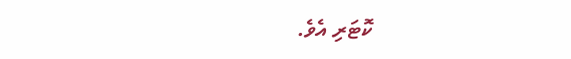ކޮޓަރި އެވެ.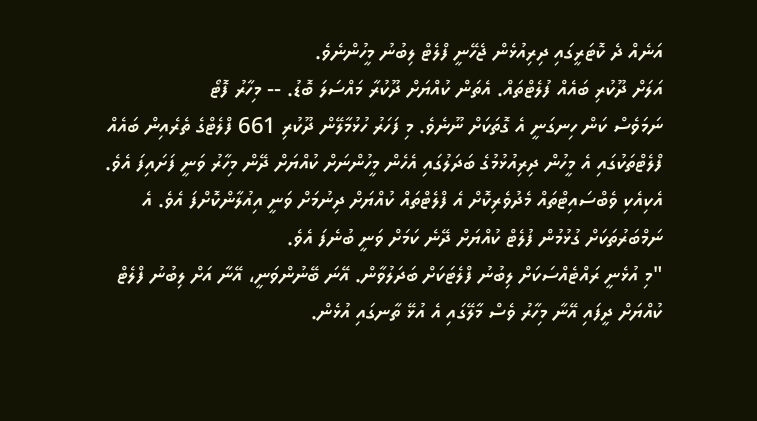އަނެއް ދެ ކޮޓަރީގައި ދިރިއުޅެން ޖެހޭނީ ފްލެޓް ލިބުނު މީހުންނެވެ.
އަލަށް ދޫކުރި ބައެއް ފުލެޓްތައް. އެތަން ކުއްޔަށް ދޫކުރާ މައްސަލަ ބޮޑު. -- މިހާރު ފޮޓޯ
ނަމަވެސް ކަން ހިނގަނީ އެ ގޮތަކަށް ނޫނެވެ. މި ފަހަރު ހުޅުމާލޭން ދޫކުރި 661 ފްލެޓްގެ ތެރެއިން ބައެއް ފްލެޓްތަކުގައި އެ މީހުން ދިރިއުޅުމުގެ ބަދަލުގައި އެހެން މީހުންނަށް ކުއްޔަށް ދޭން މިހާރު ވަނީ ފަށައިފަ އެވެ. އެކިއެކި ވެބްސައިޓްތައް މެދުވެރިކޮށް އެ ފްލެޓްތައް ކުއްޔަށް ދިނުމަށް ވަނީ އިއުލާންކޮށްފަ އެވެ. އެ ނަމްބަރުތަކަށް ގުޅުމުން ފުލެޓް ކުއްޔަށް ދޭނެ ކަމަށް ވަނީ ބުނެފަ އެވެ.
"މި އުޅެނީ ރައްޓެއްސަކަށް ލިބުނު ފްލެޓަކަށް ބަދަލުވާން. އޭނަ ބޭނުންވަނީ، އޭނާ އަށް ލިބުނު ފްލެޓް ކުއްޔަށް ދީފައި އޭނާ މިހާރު ވެސް މާލޭގައި އެ އުޅޭ ތާނގައި އުޅެން.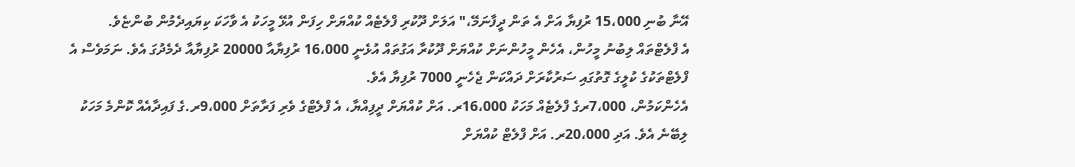އޭނާ ބުނި 15،000 ރުފިޔާ އަށް އެ ތަން ދީފާނަމޭ،" އަލަށް ދޫކުރި ފްލެޓެއް ކުއްޔަށް ހިފަން އުޅޭ މީހަކު އެ ވާހަކަ ކިޔައިދެމުން ބުންޏެވެ.
އެ ފްލެޓްތައް ލިބުނު މީހުން، އެހެން މީހުންނަށް ކުއްޔަށް ދޫކުރާ އަގުތައް އުޅެނީ 16،000 ރުފިޔާއާ 20000 ރުފިޔާއާ ދެމެދުގަ އެވެ. ނަމަވެސް އެ ފްލެޓްތަކުގެ ކުލީގެ ގޮތުގައި ސަރުކާރަށް ދައްކަން ޖެހެނީ 7000 ރުފިޔާ އެވެ.
އެހެންކަމުން، 7،000ރގެ ފްލެޓެއް މަހަކު 16،000ރ. އަށް ކުއްޔަށް ދީފިއްޔާ، އެ ފްލެޓްގެ ވެރި ފަރާތަށް 9،000ރ.ގެ ފައިދާއެއް ކޮންމެ މަހަކު ލިބޭނެ އެވެ. އަދި 20،000ރ. އަށް ފްލެޓް ކުއްޔަށް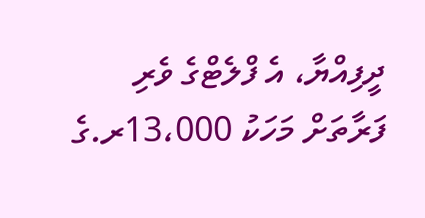ދީފިއްޔާ، އެ ފްލެޓްގެ ވެރި ފަރާތަށް މަހަކު 13،000ރ.ގެ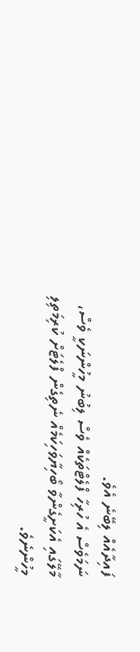ފައިދާއެއް ލިބޭނެ އެވެ.
ނަމަވެސް އެ ހުރިހާ ފްލެޓްތަކެއް ވެސް ލިބުނު މީހުންނަކީ ވެސް، މާލޭގައި އެކަށީގެންވާ ބޯހިޔާވަހިކަމެއް ނެތިގެން ފްލެޓަށް ކުރިމަތިލި މީހުންނެވެ.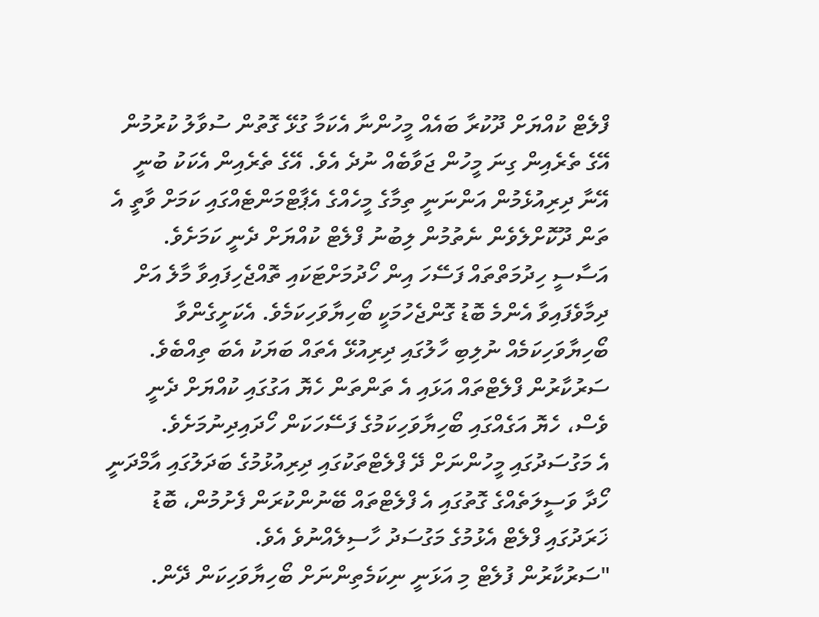ފްލެޓް ކުއްޔަށް ދޫކުރާ ބައެއް މީހުންނާ އެކަމާ ގުޅޭ ގޮތުން ސުވާލު ކުރުމުން އޭގެ ތެރެއިން ގިނަ މީހުން ޖަވާބެއް ނުދެ އެވެ. އޭގެ ތެރެއިން އެކަކު ބުނީ އޭނާ ދިރިއުޅެމުން އަންނަނީ ތިމާގެ މީހެއްގެ އެޕާޓްމަންޓެއްގައި ކަމަށް ވާތީ އެ ތަން ދޫކޮށްލެވެން ނެތުމުން ލިބުނު ފްލެޓް ކުއްޔަށް ދެނީ ކަމަށެވެ.
އަސާސީ ހިދުމަތްތައް ފަސޭހަ އިން ހޯދުމަށްޓަކައި ތޮއްޖެހިފައިވާ މާލެ އަށް ދިމާވެފައިވާ އެންމެ ބޮޑު ގޮންޖެހުމަކީ ބޯހިޔާވަހިކަމެވެ. އެކަށީގެންވާ ބޯހިޔާވަހިކަމެއް ނުލިބި ހާލުގައި ދިރިއުޅޭ އެތައް ބަޔަކު އެބަ ތިއްބެވެ. ސަރުކާރުން ފްލެޓްތައް އަޅައި އެ ތަންތަން ހެޔޮ އަގުގައި ކުއްޔަށް ދެނީ ވެސް، ހެޔޮ އަގެއްގައި ބޯހިޔާވަހިކަމުގެ ފަސޭހަކަން ހޯދައިދިނުމަށެވެ.
އެ މަގުސަދުގައި މީހުންނަށް ދޭ ފްލެޓްތަކުގައި ދިރިއުޅުމުގެ ބަދަލުގައި އާމްދަނީ ހޯދާ ވަސީލަތެއްގެ ގޮތުގައި އެ ފްލެޓްތައް ބޭނުންކުރަން ފެށުމުން، ބޮޑު ޚަރަދުގައި ފްލެޓް އެޅުމުގެ މަގުސަދު ހާސިލެއްނުވެ އެވެ.
"ސަރުކާރުން ފުލެޓް މި އަޅަނީ ނިކަމެތިންނަށް ބޯހިޔާވަހިކަން ދޭން.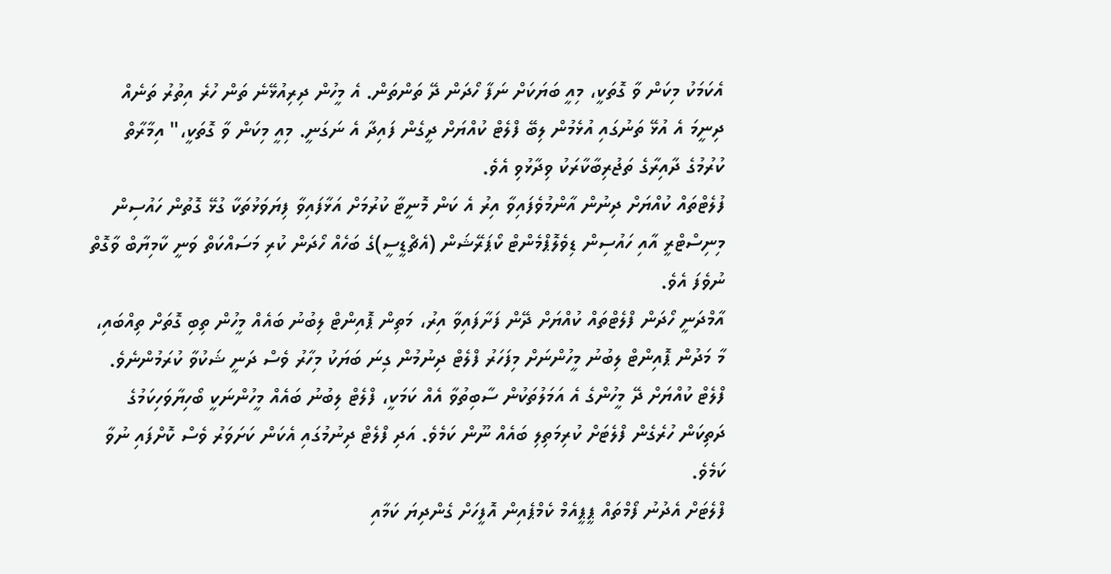އެކަމަކު މިކަން ވާ ގޮތަކީ، މިއީ ބަޔަކަށް ނަފާ ހޯދަން ދޭ ތަންތަން. އެ މީހުން ދިރިއުޅޭނެ ތަން ހުރެ އިތުރު ތަނެއް ދިނީމަ އެ އުޅޭ ތަނުގައި އުޅެމުން ލިބޭ ފްލެޓް ކުއްޔަށް ދީގެން ފައިދާ އެ ނަގަނީ. މިއީ މިކަން ވާ ގޮތަކީ،" އިމާރާތް ކުރުމުގެ ދާއިރާގެ ތަޖުރިބާކާރަކު ވިދާޅުވި އެވެ.
ފުލެޓްތައް ކުއްޔަށް ދިނުން އާންމުވެފައިވާ އިރު އެ ކަން މޮނީޓާ ކުރުމަށް އަޅާފައިވާ ފިޔަވަޅުތަކާ ގުޅޭ ގޮތުން ހައުސިން މިނިސްޓްރީ އާއި ހައުސިން ޑިވެލޮޕްމެންޓް ކޯޕަރޭޝަން (އެޗްޑީސީ)ގެ ބަހެއް ހޯދަން ކުރި މަސައްކަތް ވަނީ ކާމިޔާބް ވާގޮތް ނުވެފަ އެވެ.
އާމްދަނީ ހޯދަން ފްލެޓްތައް ކުއްޔަށް ދޭން ފަށާފައިވާ އިރު، މަތިން ޕޮއިންޓް ލިބުނު ބައެއް މީހުން ތިބި ގޮތަށް ތިއްބައި، މާ މަދުން ޕޮއިންޓް ލިބުނު މީހުންނަށް މިފަހަރު ފްލެޓް ދިނުމުން ގިނަ ބަޔަކު މިހާރު ވެސް ދަނީ ޝަކުވާ ކުރަމުންނެވެ. ފްލެޓް ކުއްޔަށް ދޭ މީހުންގެ އެ އަމަލުތަކުން ސާބިތުވާ އެއް ކަމަކީ، ފްލެޓް ލިބުނު ބައެއް މީހުންނަކީ ބޯހިޔާވަހިކަމުގެ ދަތިކަން ހުރެގެން ފްލެޓަށް ކުރިމަތިލި ބައެއް ނޫން ކަމެވެ. އަދި ފްލެޓް ދިނުމުގައި އެކަން ކަށަވަރު ވެސް ކޮށްފައި ނުވާ ކަމެވެ.
ފްލެޓަށް އެދުނު ފޯމްތައް ޕީޕީއެމް ކެމްޕެއިން އޮފީހަށް ގެންދިޔަ ކަމާއި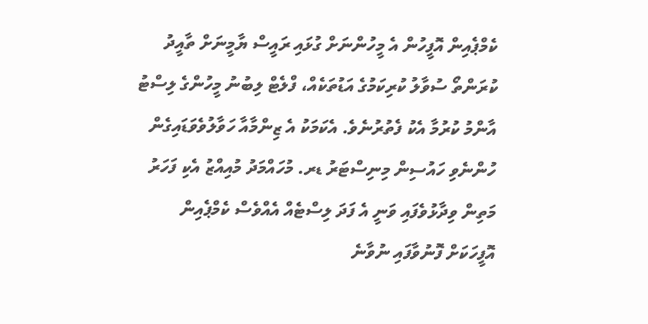ކެމްޕެއިން އޮފީހުން އެ މީހުންނަށް ގުޅައި ރައީސް ޔާމީނަށް ތާއީދު ކުރަންތޯ ސުވާލު ކުރިކަމުގެ އަޑުތަކެއް، ފްލެޓް ލިބުނު މީހުންގެ ލިސްޓު އާންމު ކުރުމާ އެކު ފެތުރުނެވެ. އެކަމަކު އެ ޒިންމާއާ ހަވާލުވެވަޑައިގެން ހުންނެވި ހައުސިން މިނިސްޓަރު ޑރ. މުހައްމަދު މުއިއްޒު އެކި ފަހަރު މަތިން ވިދާޅުވެފައި ވަނީ އެ ފަދަ ލިސްޓެއް އެއްވެސް ކެމްޕެއިން އޮފީހަކަށް ފޮނުވާފައި ނުވާނެ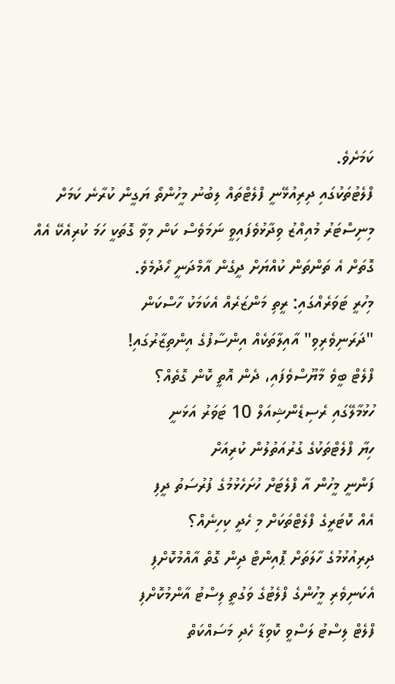ކަމަށެވެ.
ފްލެޓުތަކުގައި ދިރިއުޅޭނީ ފްލެޓްތައް ލިބުނު މީހުންތޯ ޔަގީން ކުރާނެ ކަމަށް މިނިސްޓަރު މުއިއްޒު ވިދާޅުވެފައިވީ ނަމަވެސް ކަން މިވާ ގޮތަކީ ހަމަ ކުރިއެކޭ އެއް ގޮތަށް އެ ތަންތަން ކުއްޔަށް ދީގެން އާމްދަނީ ހޯދުމެވެ.
މިހުރީ ޓަވަރެއްގައި: ރީތި މަންޒަރެއް އެކަމަކު ހާސްކަން
"ދަރަނިވެރިވި" އާއިލާތަކެއް އިންސާފުގެ އިންތިޒާރުގައި!
ފްލެޓް ބީވެ މާޔޫސްވެފައި، ދެން އޮތީ ކޮން ގޮތެއް؟
ހުޅުމާލޭގައި ރެސިޑެންޝިއަލް 10 ޓަވަރު އަޅަނީ
ހިޔާ ފްލެޓްތަކުގެ ގުރުއަތުލުން ކުރިއަށް
ފަންނީ މީހުން އާ ފްލެޓަށް ހުށަހެޅުމުގެ ފުރުސަތު ދީފި
އެއް ކޮޓަރީގެ ފްލެޓްތަކަށް މި ހެދީ ކިހިނެއް؟
ދިރިއުޅުމުގެ ހާލަތަށް ޕޮއިންޓް ދިން ގޮތް އާއްމުކޮށްފި
އެކަނިވެރި މީހުންގެ ފްލެޓުގެ ވަގުތީ ލިސްޓު އާންމުކޮށްފި
ފްލެޓް ލިސްޓު ލަސްވީ ކޮވިޑާ ހެދި މަސައްކަތް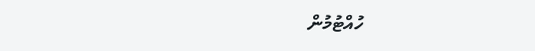ހުއްޓުމުން